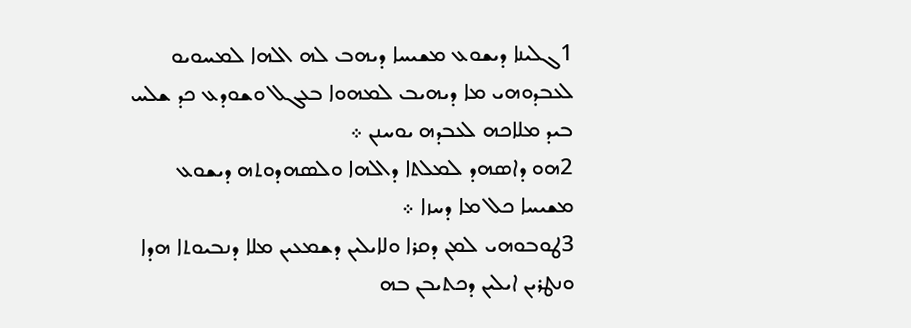1ܓܠܝܢܐ ܕܝܫܘܥ ܡܫܝܚܐ ܕܝܗܒ ܠܗ ܐܠܗܐ ܠܡܚܘܝܘ ܠܥܒܕܘܗܝ ܡܐ ܕܝܗܝܒ ܠܡܗܘܐ ܒܥܓܠ ܘܫܘܕܥ ܟܕ ܫܠܚ ܒܝܕ ܡܠܐܟܗ ܠܥܒܕܗ ܝܘܚܢܢ ܀
2ܗܘ ܕܐܤܗܕ ܠܡܠܬܐ ܕܐܠܗܐ ܘܠܤܗܕܘܬܗ ܕܝܫܘܥ ܡܫܝܚܐ ܟܠ ܡܐ ܕܚܙܐ ܀
3ܛܘܒܘܗܝ ܠܡܢ ܕܩܪܐ ܘܠܐܝܠܝܢ ܕܫܡܥܝܢ ܡܠܐ ܕܢܒܝܘܬܐ ܗܕܐ ܘܢܛܪܝܢ ܐܝܠܝܢ ܕܟܬܝܒܢ ܒܗ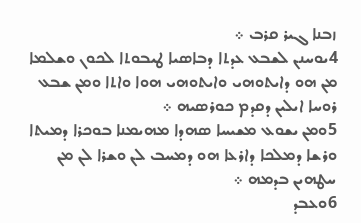ܙܒܢܐ ܓܝܪ ܩܪܒ ܀
4ܝܘܚܢܢ ܠܫܒܥ ܥܕܬܐ ܕܒܐܤܝܐ ܛܝܒܘܬܐ ܠܟܘܢ ܘܫܠܡܐ ܡܢ ܗܘ ܕܐܝܬܘܗܝ ܘܐܝܬܘܗܝ ܗܘܐ ܘܐܬܐ ܘܡܢ ܫܒܥ ܪܘܚܐ ܐܝܠܝܢ ܕܩܕܡ ܟܘܪܤܝܗ ܀
5ܘܡܢ ܝܫܘܥ ܡܫܝܚܐ ܤܗܕܐ ܡܗܝܡܢܐ ܒܘܟܪܐ ܕܡܝܬܐ ܘܪܫܐ ܕܡܠܟܐ ܕܐܪܥܐ ܗܘ ܕܡܚܒ ܠܢ ܘܫܪܐ ܠܢ ܡܢ ܚܛܗܝܢ ܒܕܡܗ ܀
6ܘܥܒܕ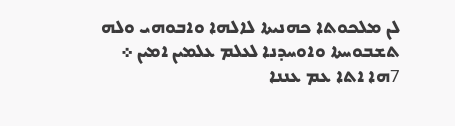ܠܢ ܡܠܟܘܬܐ ܟܗܢܝܬܐ ܠܐܠܗܐ ܘܐܒܘܗܝ ܘܠܗ ܬܫܒܘܚܬܐ ܘܐܘܚܕܢܐ ܠܥܠܡ ܥܠܡܝܢ ܐܡܝܢ ܀
7ܗܐ ܐܬܐ ܥܡ ܥܢܢܐ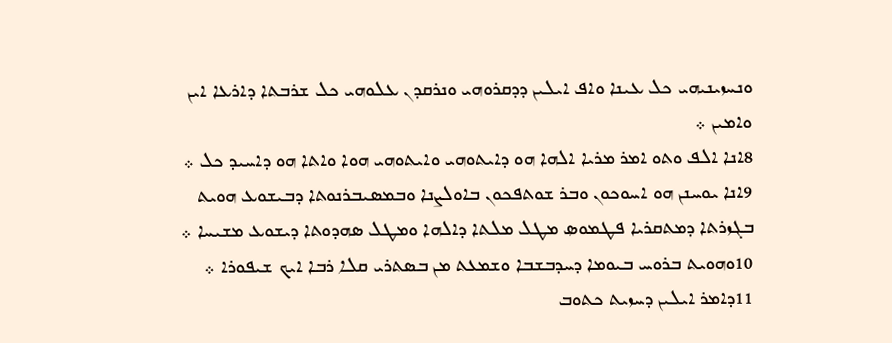ܘܢܚܙܝܢܝܗܝ ܟܠ ܥܝܢܐ ܘܐܦ ܐܝܠܝܢ ܕܕܩܪܘܗܝ ܘܢܪܩܕܢ ܥܠܘܗܝ ܟܠ ܫܪܒܬܐ ܕܐܪܥܐ ܐܝܢ ܘܐܡܝܢ ܀
8ܐܢܐ ܐܠܦ ܘܬܘ ܐܡܪ ܡܪܝܐ ܐܠܗܐ ܗܘ ܕܐܝܬܘܗܝ ܘܐܝܬܘܗܝ ܗܘܐ ܘܐܬܐ ܗܘ ܕܐܚܝܕ ܟܠ ܀
9ܐܢܐ ܝܘܚܢܢ ܗܘ ܐܚܘܟܘܢ ܘܒܪ ܫܘܬܦܟܘܢ ܒܐܘܠܨܢܐ ܘܒܡܤܝܒܪܢܘܬܐ ܕܒܝܫܘܥ ܗܘܝܬ ܒܓܙܪܬܐ ܕܡܬܩܪܝܐ ܦܛܡܘܤ ܡܛܠ ܡܠܬܐ ܕܐܠܗܐ ܘܡܛܠ ܤܗܕܘܬܐ ܕܝܫܘܥ ܡܫܝܚܐ ܀
10ܘܗܘܝܬ ܒܪܘܚ ܒܝܘܡܐ ܕܚܕܒܫܒܐ ܘܫܡܥܬ ܡܢ ܒܤܬܪܝ ܩܠܐ ܪܒܐ ܐܝܟ ܫܝܦܘܪܐ ܀
11ܕܐܡܪ ܐܝܠܝܢ ܕܚܙܝܬ ܟܬܘܒ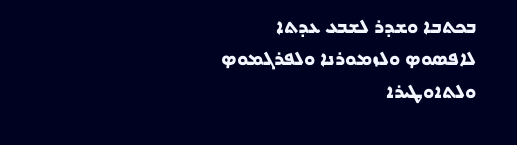ܒܟܬܒܐ ܘܫܕܪ ܠܫܒܥ ܥܕܬܐ ܠܐܦܤܘܤ ܘܠܙܡܘܪܢܐ ܘܠܦܪܓܡܘܤ ܘܠܬܐܘܛܝܪܐ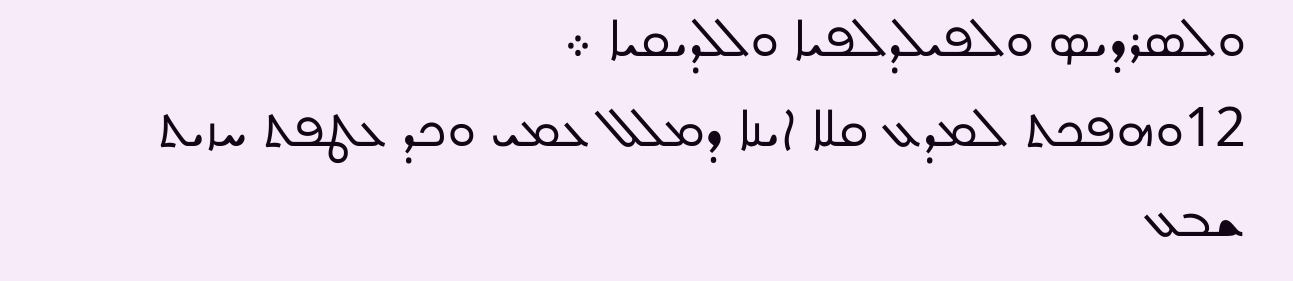ܘܠܤܪܕܝܤ ܘܠܦܝܠܕܠܦܝܐ ܘܠܠܕܝܩܝܐ ܀
12ܘܗܦܟܬ ܠܡܕܥ ܩܠܐ ܐܝܢܐ ܕܡܠܠ ܥܡܝ ܘܟܕ ܥܛܦܬ ܚܙܝܬ ܫܒܥ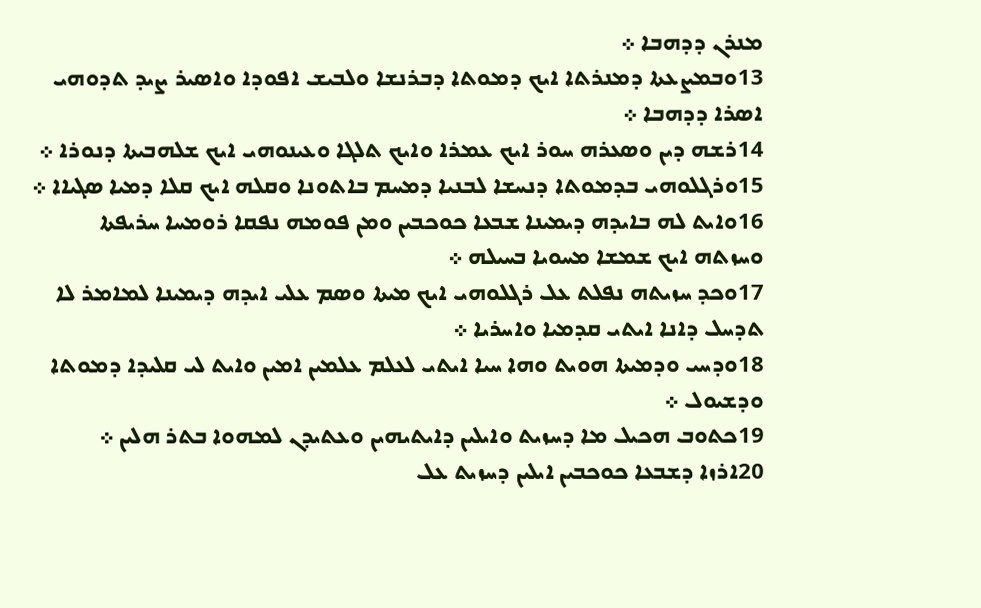ܡܢܪܢ ܕܕܗܒܐ ܀
13ܘܒܡܨܥܬܐ ܕܡܢܪܬܐ ܐܝܟ ܕܡܘܬܐ ܕܒܪܢܫܐ ܘܠܒܝܫ ܐܦܘܕܐ ܘܐܤܝܪ ܨܝܕ ܬܕܘܗܝ ܐܤܪܐ ܕܕܗܒܐ ܀
14ܪܫܗ ܕܝܢ ܘܤܥܪܗ ܚܘܪ ܐܝܟ ܥܡܪܐ ܘܐܝܟ ܬܠܓܐ ܘܥܝܢܘܗܝ ܐܝܟ ܫܠܗܒܝܬܐ ܕܢܘܪܐ ܀
15ܘܪܓܠܘܗܝ ܒܕܡܘܬܐ ܕܢܚܫܐ ܠܒܢܝܐ ܕܡܚܡ ܒܐܬܘܢܐ ܘܩܠܗ ܐܝܟ ܩܠܐ ܕܡܝܐ ܤܓܝܐܐ ܀
16ܘܐܝܬ ܠܗ ܒܐܝܕܗ ܕܝܡܝܢܐ ܫܒܥܐ ܟܘܟܒܝܢ ܘܡܢ ܦܘܡܗ ܢܦܩܐ ܪܘܡܚܐ ܚܪܝܦܬܐ ܘܚܙܬܗ ܐܝܟ ܫܡܫܐ ܡܚܘܝܐ ܒܚܝܠܗ ܀
17ܘܟܕ ܚܙܝܬܗ ܢܦܠܬ ܥܠ ܪܓܠܘܗܝ ܐܝܟ ܡܝܬܐ ܘܤܡ ܥܠܝ ܐܝܕܗ ܕܝܡܝܢܐ ܠܡܐܡܪ ܠܐ ܬܕܚܠ ܕܐܢܐ ܐܝܬܝ ܩܕܡܝܐ ܘܐܚܪܝܐ ܀
18ܘܕܚܝ ܘܕܡܝܬܐ ܗܘܝܬ ܘܗܐ ܚܝܐ ܐܝܬܝ ܠܥܠܡ ܥܠܡܝܢ ܐܡܝܢ ܘܐܝܬ ܠܝ ܩܠܝܕܐ ܕܡܘܬܐ ܘܕܫܝܘܠ ܀
19ܟܬܘܒ ܗܟܝܠ ܡܐ ܕܚܙܝܬ ܘܐܝܠܝܢ ܕܐܝܬܝܗܝܢ ܘܥܬܝܕܢ ܠܡܗܘܐ ܒܬܪ ܗܠܝܢ ܀
20ܐܪܙܐ ܕܫܒܥܐ ܟܘܟܒܝܢ ܐܝܠܝܢ ܕܚܙܝܬ ܥܠ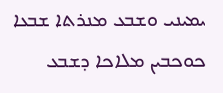ܝܡܝܢܝ ܘܫܒܥ ܡܢܪܬܐ ܫܒܥܐ ܟܘܟܒܝܢ ܡܠܐܟܐ ܕܫܒܥ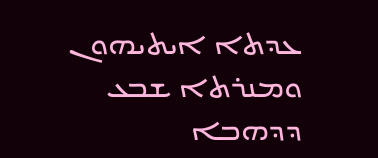ܥܕܬܐ ܐܝܬܝܗܘܢ ܘܡܢܪܬܐ ܫܒܥ ܕܕܗܒܐ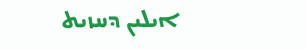ܐܝܠܝܢ ܕܚܙܝܬ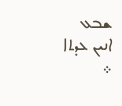ܫܒܥ ܐܢܝܢ ܥܕܬܐ ܀